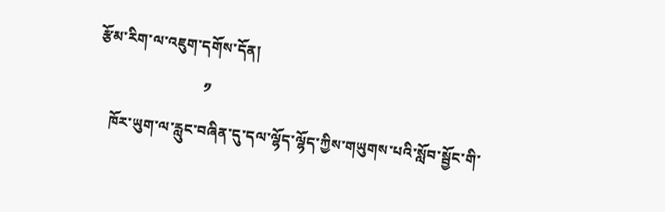རྩོམ་རིག་ལ་འཇུག་དགོས་དོན།
                             ༡
    ཁོར་ཡུག་ལ་རླུང་བཞིན་དུ་དལ་ལྷོད་ལྷོད་ཀྱིས་གཡུགས་པའི་སློབ་སྦྱོང་གི་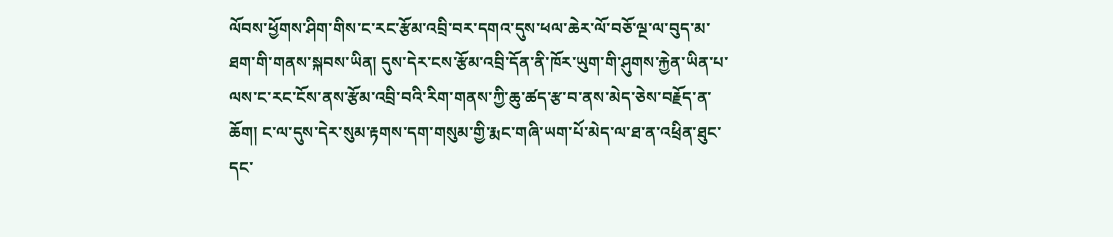ལོབས་ཕྱོགས་ཤིག་གིས་ང་རང་རྩོམ་འབྲི་བར་དགའ་དུས་ཕལ་ཆེར་ལོ་བཅོ་ལྔ་ལ་བུད་མ་ཐག་གི་གནས་སྐབས་ཡིན། དུས་དེར་ངས་རྩོམ་འབྲི་དོན་ནི་ཁོར་ཡུག་གི་ཤུགས་རྐྱེན་ཡིན་པ་ལས་ང་རང་ངོས་ནས་རྩོམ་འབྲི་བའི་རིག་གནས་ཀྱི་ཆུ་ཚད་རྩ་བ་ནས་མེད་ཅེས་བརྗོད་ན་ཆོག། ང་ལ་དུས་དེར་སུམ་རྟགས་དག་གསུམ་གྱི་རྨང་གཞི་ཡག་པོ་མེད་ལ་ཐ་ན་འཕྲིན་ཐུང་དང་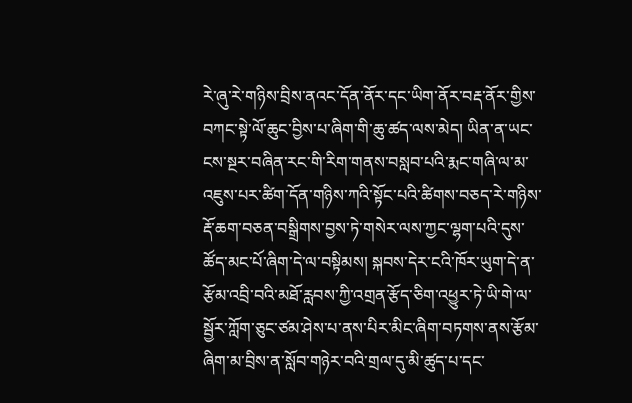རེ་ཞུ་རེ་གཉིས་བྲིས་ནའང་དོན་ནོར་དང་ཡིག་ནོར་བརྡ་ནོར་གྱིས་བཀང་སྟེ་ལོ་ཆུང་བྱིས་པ་ཞིག་གི་ཆུ་ཚད་ལས་མེད། ཡིན་ན་ཡང་ངས་སྔར་བཞིན་རང་གི་རིག་གནས་བསླབ་པའི་རྨང་གཞི་ལ་མ་འཇུས་པར་ཚིག་དོན་གཉིས་ཀའི་སྟོང་པའི་ཚིགས་བཅད་རེ་གཉིས་རྡོ་ཆག་བཅན་བསྒྲིགས་བྱས་ཏེ་གསེར་ལས་ཀྱང་ལྷག་པའི་དུས་ཚོད་མང་པོ་ཞིག་དེ་ལ་བསྟིམས། སྐབས་དེར་ངའི་ཁོར་ཡུག་དེ་ན་རྩོམ་འབྲི་བའི་མཐོ་རླབས་ཀྱི་འགྲན་རྩོད་ཅིག་འཕྱུར་ཏེ་ཡི་གེ་ལ་སྦྱོར་ཀློག་ཅུང་ཙམ་ཤེས་པ་ནས་པིར་མིང་ཞིག་བཏགས་ནས་རྩོམ་ཞིག་མ་བྲིས་ན་སློབ་གཉེར་བའི་གྲལ་དུ་མི་ཚུད་པ་དང་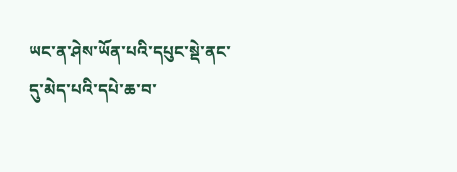ཡང་ན་ཤེས་ཡོན་པའི་དཔུང་སྡེ་ནང་དུ་མེད་པའི་དཔེ་ཆ་བ་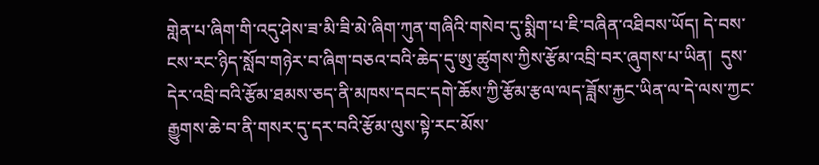གླེན་པ་ཞིག་གི་འདུ་ཤེས་ཟ་མི་ཟི་མེ་ཞིག་ཀུན་གཞིའི་གསེབ་དུ་སྨིག་པ་ཇི་བཞིན་འཐིབས་ཡོད། དེ་བས་ངས་རང་ཉིད་སློབ་གཉེར་བ་ཞིག་བཅའ་བའི་ཆེད་དུ་ཨུ་ཚུགས་ཀྱིས་རྩོམ་འབྲི་བར་ཞུགས་པ་ཡིན།  དུས་དེར་འབྲི་བའི་རྩོམ་ཐམས་ཅད་ནི་མཁས་དབང་དགེ་ཆོས་ཀྱི་རྩོམ་རྩལ་ལད་ཟློས་རྐྱང་ཡིན་ལ་དེ་ལས་ཀྱང་རྒྱུགས་ཆེ་བ་ནི་གསར་དུ་དར་བའི་རྩོམ་ལུས་སྟེ་རང་མོས་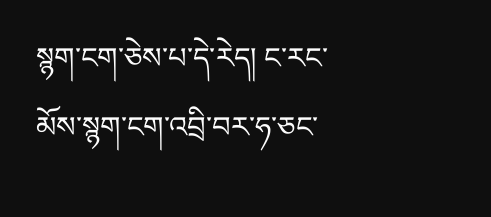སྙག་ངག་ཅེས་པ་དེ་རེད། ང་རང་མོས་སྙག་ངག་འབྲི་བར་ཧ་ཅང་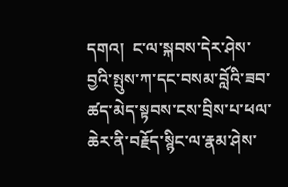དགའ།  ང་ལ་སྐབས་དེར་ཤེས་བྱའི་སྤུས་ཀ་དང་བསམ་བློའི་ཟབ་ཚད་མེད་སྟབས་ངས་བྲིས་པ་ཕལ་ཆེར་ནི་བརྗོད་སྙིང་ལ་རྣམ་ཤེས་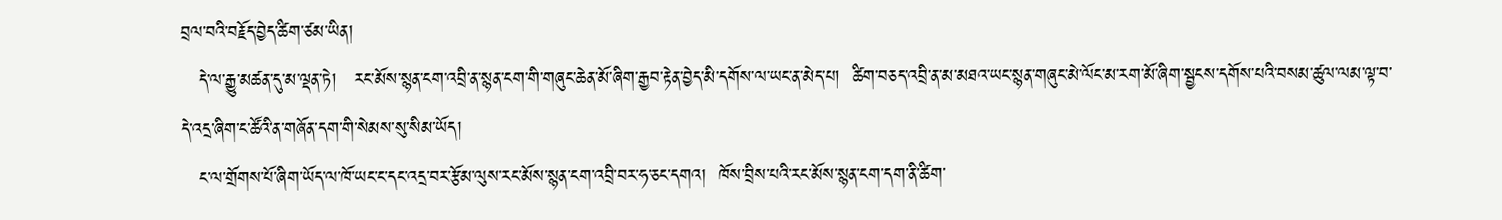བྲལ་བའི་བརྗོད་བྱེད་ཚིག་ཙམ་ཡིན།
   དེ་ལ་རྒྱུ་མཚན་དུ་མ་ལྡན་ཏེ།   རང་མོས་སྙན་ངག་འབྲི་ན་སྙན་ངག་གི་གཞུང་ཆེན་མོ་ཞིག་རྒྱབ་རྟེན་བྱེད་མི་དགོས་ལ་ཡང་ན་མེད་པ།  ཚིག་བཅད་འབྲི་ན་མ་མཐའ་ཡང་སྙན་གཞུང་མེ་ལོང་མ་རག་མོ་ཞིག་སྦྱངས་དགོས་པའི་བསམ་ཚུལ་ལམ་ལྟ་བ་དེ་འདྲ་ཞིག་ང་ཚོའི་ན་གཞོན་དག་གི་སེམས་སུ་སིམ་ཡོད།
   ང་ལ་གྲོགས་པོ་ཞིག་ཡོད་ལ་ཁོ་ཡང་ང་དང་འདྲ་བར་རྩོམ་ལུས་རང་མོས་སྙན་ངག་འབྲི་བར་ཧ་ཅང་དགའ།  ཁོས་བྲིས་པའི་རང་མོས་སྙན་ངག་དག་ནི་ཚིག་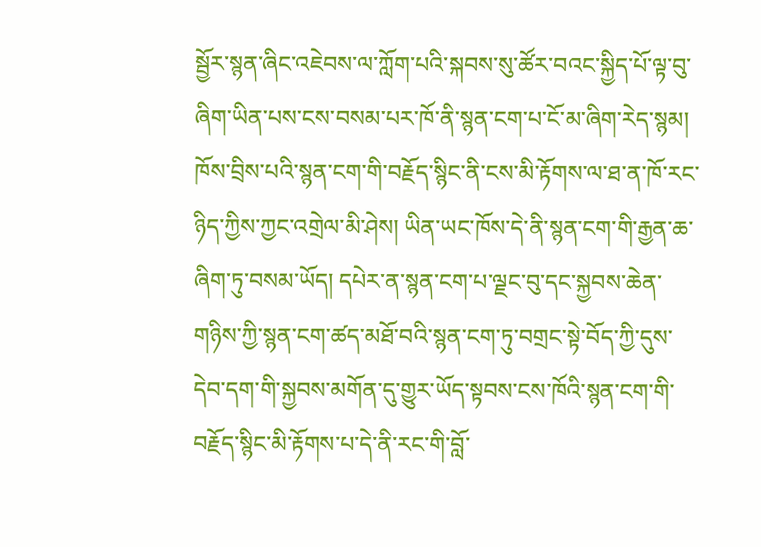སྦྱོར་སྙན་ཞིང་འཇེབས་ལ་ཀློག་པའི་སྐབས་སུ་ཚོར་བའང་སྐྱིད་པོ་ལྟ་བུ་ཞིག་ཡིན་པས་ངས་བསམ་པར་ཁོ་ནི་སྙན་ངག་པ་ངོ་མ་ཞིག་རེད་སྙམ། ཁོས་བྲིས་པའི་སྙན་ངག་གི་བརྗོད་སྙིང་ནི་ངས་མི་རྟོགས་ལ་ཐ་ན་ཁོ་རང་ཉིད་ཀྱིས་ཀྱང་འགྲེལ་མི་ཤེས། ཡིན་ཡང་ཁོས་དེ་ནི་སྙན་ངག་གི་རྒྱན་ཆ་ཞིག་ཏུ་བསམ་ཡོད། དཔེར་ན་སྙན་ངག་པ་ལྗང་བུ་དང་སྐྱབས་ཆེན་གཉིས་ཀྱི་སྙན་ངག་ཚད་མཐོ་བའི་སྙན་ངག་ཏུ་བགྲང་སྟེ་བོད་ཀྱི་དུས་དེབ་དག་གི་སྐྱབས་མགོན་དུ་གྱུར་ཡོད་སྟབས་ངས་ཁོའི་སྙན་ངག་གི་བརྗོད་སྙིང་མི་རྟོགས་པ་དེ་ནི་རང་གི་བློ་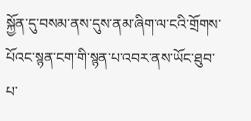སྐྱོན་དུ་བསམ་ནས་དུས་ནམ་ཞིག་ལ་ངའི་གྲོགས་པོའང་སྙན་ངག་གི་སྙན་པ་འབར་ནས་ཡོང་ཐུབ་པ་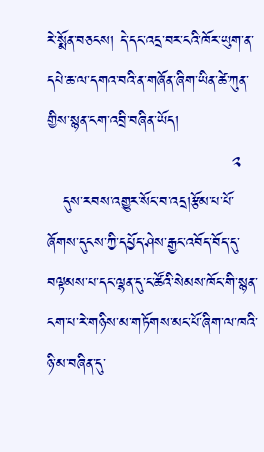རེ་སྨོན་བཅངས། དེ་དང་འདྲ་བར་ངའི་ཁོར་ཡུག་ན་དཔེ་ཆ་ལ་དགའ་བའི་ན་གཞོན་ཞིག་ཡིན་ཚེ་ཀུན་གྱིས་སྙན་ངག་འབྲི་བཞིན་ཡོད།
                                   ༢
   དུས་རབས་འགྱུར་སོང་བ་འདྲ།རྩོམ་པ་པོ་ཞོགས་དུངས་ཀྱི་དཔྱོད་ཤེས་རྒྱང་འབོད་བོད་དུ་བལྟམས་པ་དང་ལྷན་དུ་ང་ཚོའི་སེམས་ཁོང་གི་སྙན་ངག་པ་རེ་གཉིས་མ་གཏོགས་མང་པོ་ཞིག་ལ་ཁའི་ཉི་མ་བཞིན་དུ་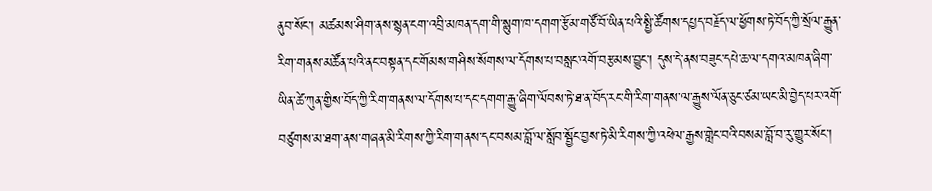ནུབ་སོང་། མཚམས་ཤིག་ནས་སྙན་ངག་འབྲི་མཁན་དག་གི་སྙུག་ཁ་དགག་རྩོམ་གཙོ་བོ་ཡིན་པའི་སྤྱི་ཚོགས་དཔྱད་བརྗོད་ལ་ཕྱོགས་ཏེ་བོད་ཀྱི་སྲོལ་རྒྱུན་རིག་གནས་མཚོན་པའི་ནང་བསྟན་དང་གོམས་གཤིས་སོགས་ལ་དོགས་པ་བསླང་འགོ་བརྩམས་བྱུང་། དུས་དེ་ནས་བཟུང་དཔེ་ཆ་ལ་དགའ་མཁན་ཞིག་ཡིན་ཚེ་ཀུན་གྱིས་བོད་ཀྱི་རིག་གནས་ལ་དོགས་པ་དང་དགག་རྒྱུ་ཞིག་ལོབས་ཏེ་ཐ་ན་བོད་རང་གི་རིག་གནས་ལ་རྒྱུས་ལོན་ཅུང་ཙམ་ཡང་མི་བྱེད་པར་འགོ་བཙུགས་མ་ཐག་ནས་གཞན་མི་རིགས་ཀྱི་རིག་གནས་དང་བསམ་བློ་ལ་སློབ་སྦྱོང་བྱས་ཏེ་མི་རིགས་ཀྱི་འཕེལ་རྒྱས་གླེང་བའི་བསམ་བློ་བ་རུ་གྱུར་སོང་།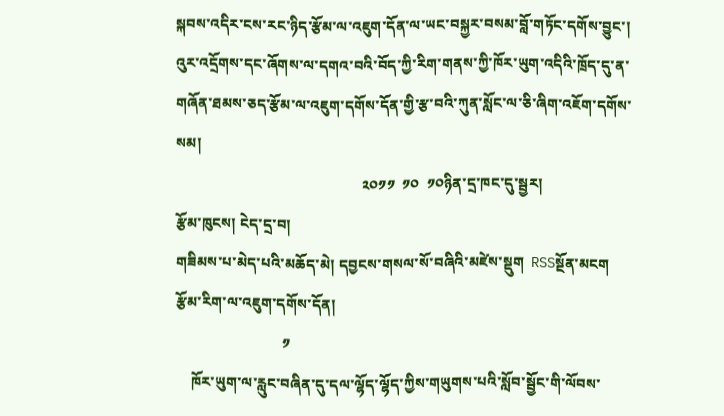སྐབས་འདིར་ངས་རང་ཉིད་རྩོམ་ལ་འཇུག་དོན་ལ་ཡང་བསྐྱར་བསམ་བློ་གཏོང་དགོས་བྱུང་། འུར་འདྲོགས་དང་ཞོགས་ལ་དགའ་བའི་བོད་ཀྱི་རིག་གནས་ཀྱི་ཁོར་ཡུག་འདིའི་ཁྲོད་དུ་ན་གཞོན་ཐམས་ཅད་རྩོམ་ལ་འཇུག་དགོས་དོན་གྱི་རྩ་བའི་ཀུན་སློང་ལ་ཅི་ཞིག་འཇོག་དགོས་སམ།
                                                   ༢༠༡༡  ༡༠  ༡༠ཉིན་དྲ་ཁང་དུ་སྦྱར།
རྩོམ་ཁུངས། ངེད་དྲ་བ།
གཟིམས་པ་མེད་པའི་མཆོད་མེ། དབྱངས་གསལ་སོ་བཞིའི་མཛེས་སྡུག  RSSསྔོན་མངག
རྩོམ་རིག་ལ་འཇུག་དགོས་དོན།
                             ༡
    ཁོར་ཡུག་ལ་རླུང་བཞིན་དུ་དལ་ལྷོད་ལྷོད་ཀྱིས་གཡུགས་པའི་སློབ་སྦྱོང་གི་ལོབས་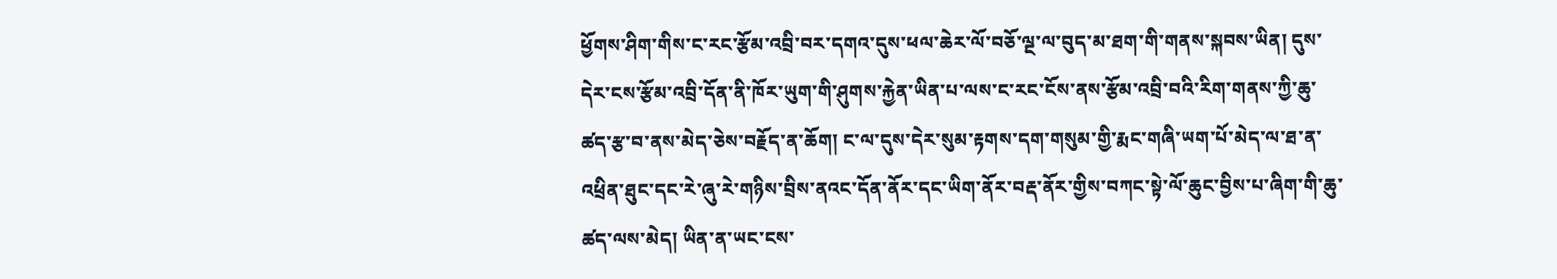ཕྱོགས་ཤིག་གིས་ང་རང་རྩོམ་འབྲི་བར་དགའ་དུས་ཕལ་ཆེར་ལོ་བཅོ་ལྔ་ལ་བུད་མ་ཐག་གི་གནས་སྐབས་ཡིན། དུས་དེར་ངས་རྩོམ་འབྲི་དོན་ནི་ཁོར་ཡུག་གི་ཤུགས་རྐྱེན་ཡིན་པ་ལས་ང་རང་ངོས་ནས་རྩོམ་འབྲི་བའི་རིག་གནས་ཀྱི་ཆུ་ཚད་རྩ་བ་ནས་མེད་ཅེས་བརྗོད་ན་ཆོག། ང་ལ་དུས་དེར་སུམ་རྟགས་དག་གསུམ་གྱི་རྨང་གཞི་ཡག་པོ་མེད་ལ་ཐ་ན་འཕྲིན་ཐུང་དང་རེ་ཞུ་རེ་གཉིས་བྲིས་ནའང་དོན་ནོར་དང་ཡིག་ནོར་བརྡ་ནོར་གྱིས་བཀང་སྟེ་ལོ་ཆུང་བྱིས་པ་ཞིག་གི་ཆུ་ཚད་ལས་མེད། ཡིན་ན་ཡང་ངས་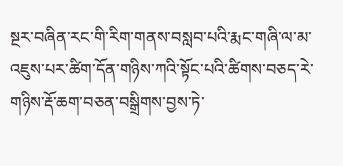སྔར་བཞིན་རང་གི་རིག་གནས་བསླབ་པའི་རྨང་གཞི་ལ་མ་འཇུས་པར་ཚིག་དོན་གཉིས་ཀའི་སྟོང་པའི་ཚིགས་བཅད་རེ་གཉིས་རྡོ་ཆག་བཅན་བསྒྲིགས་བྱས་ཏེ་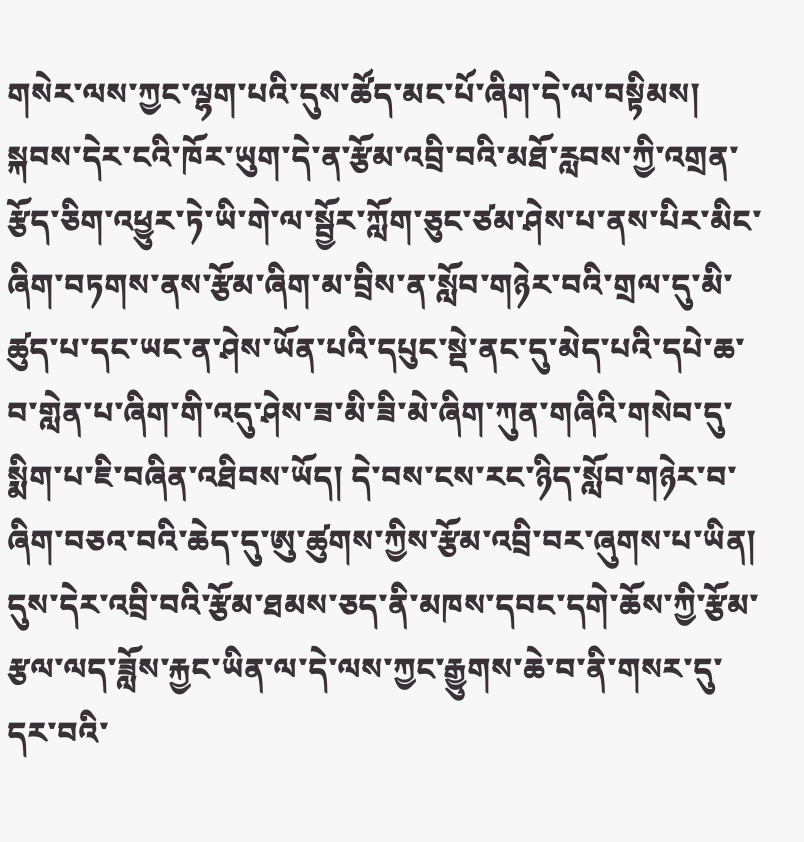གསེར་ལས་ཀྱང་ལྷག་པའི་དུས་ཚོད་མང་པོ་ཞིག་དེ་ལ་བསྟིམས། སྐབས་དེར་ངའི་ཁོར་ཡུག་དེ་ན་རྩོམ་འབྲི་བའི་མཐོ་རླབས་ཀྱི་འགྲན་རྩོད་ཅིག་འཕྱུར་ཏེ་ཡི་གེ་ལ་སྦྱོར་ཀློག་ཅུང་ཙམ་ཤེས་པ་ནས་པིར་མིང་ཞིག་བཏགས་ནས་རྩོམ་ཞིག་མ་བྲིས་ན་སློབ་གཉེར་བའི་གྲལ་དུ་མི་ཚུད་པ་དང་ཡང་ན་ཤེས་ཡོན་པའི་དཔུང་སྡེ་ནང་དུ་མེད་པའི་དཔེ་ཆ་བ་གླེན་པ་ཞིག་གི་འདུ་ཤེས་ཟ་མི་ཟི་མེ་ཞིག་ཀུན་གཞིའི་གསེབ་དུ་སྨིག་པ་ཇི་བཞིན་འཐིབས་ཡོད། དེ་བས་ངས་རང་ཉིད་སློབ་གཉེར་བ་ཞིག་བཅའ་བའི་ཆེད་དུ་ཨུ་ཚུགས་ཀྱིས་རྩོམ་འབྲི་བར་ཞུགས་པ་ཡིན།  དུས་དེར་འབྲི་བའི་རྩོམ་ཐམས་ཅད་ནི་མཁས་དབང་དགེ་ཆོས་ཀྱི་རྩོམ་རྩལ་ལད་ཟློས་རྐྱང་ཡིན་ལ་དེ་ལས་ཀྱང་རྒྱུགས་ཆེ་བ་ནི་གསར་དུ་དར་བའི་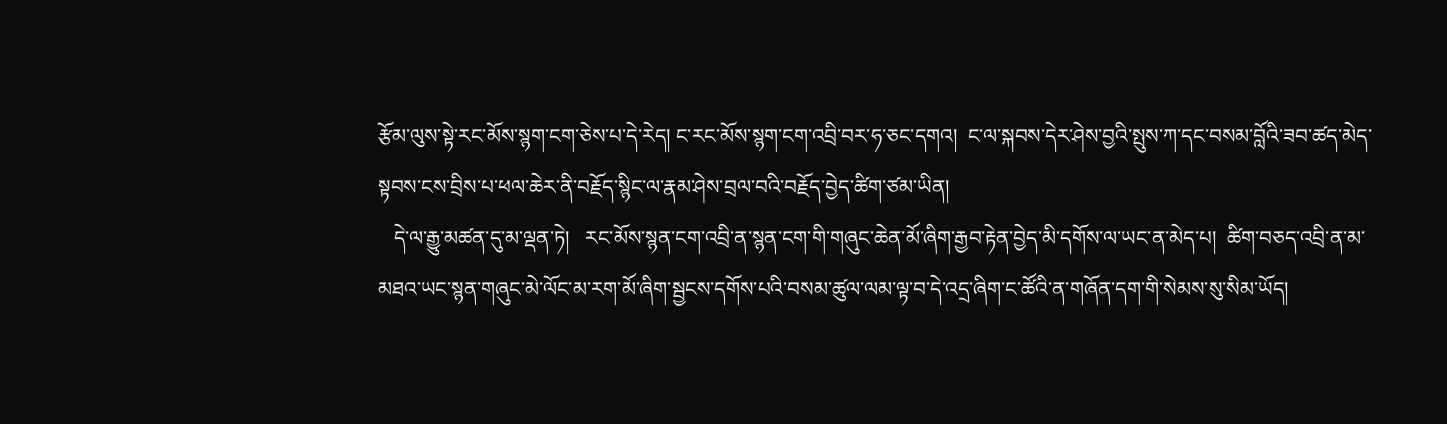རྩོམ་ལུས་སྟེ་རང་མོས་སྙག་ངག་ཅེས་པ་དེ་རེད། ང་རང་མོས་སྙག་ངག་འབྲི་བར་ཧ་ཅང་དགའ།  ང་ལ་སྐབས་དེར་ཤེས་བྱའི་སྤུས་ཀ་དང་བསམ་བློའི་ཟབ་ཚད་མེད་སྟབས་ངས་བྲིས་པ་ཕལ་ཆེར་ནི་བརྗོད་སྙིང་ལ་རྣམ་ཤེས་བྲལ་བའི་བརྗོད་བྱེད་ཚིག་ཙམ་ཡིན།
   དེ་ལ་རྒྱུ་མཚན་དུ་མ་ལྡན་ཏེ།   རང་མོས་སྙན་ངག་འབྲི་ན་སྙན་ངག་གི་གཞུང་ཆེན་མོ་ཞིག་རྒྱབ་རྟེན་བྱེད་མི་དགོས་ལ་ཡང་ན་མེད་པ།  ཚིག་བཅད་འབྲི་ན་མ་མཐའ་ཡང་སྙན་གཞུང་མེ་ལོང་མ་རག་མོ་ཞིག་སྦྱངས་དགོས་པའི་བསམ་ཚུལ་ལམ་ལྟ་བ་དེ་འདྲ་ཞིག་ང་ཚོའི་ན་གཞོན་དག་གི་སེམས་སུ་སིམ་ཡོད།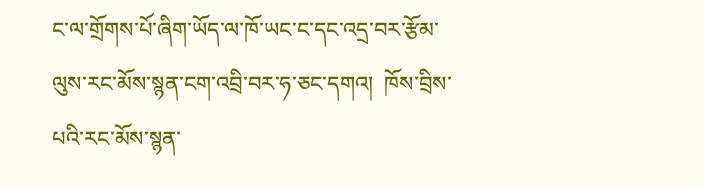ང་ལ་གྲོགས་པོ་ཞིག་ཡོད་ལ་ཁོ་ཡང་ང་དང་འདྲ་བར་རྩོམ་ལུས་རང་མོས་སྙན་ངག་འབྲི་བར་ཧ་ཅང་དགའ།  ཁོས་བྲིས་པའི་རང་མོས་སྙན་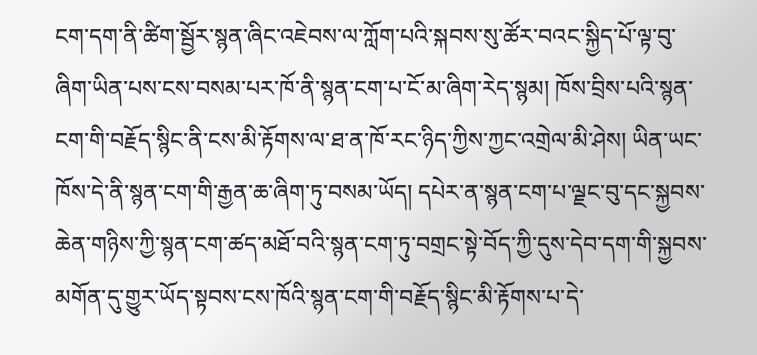ངག་དག་ནི་ཚིག་སྦྱོར་སྙན་ཞིང་འཇེབས་ལ་ཀློག་པའི་སྐབས་སུ་ཚོར་བའང་སྐྱིད་པོ་ལྟ་བུ་ཞིག་ཡིན་པས་ངས་བསམ་པར་ཁོ་ནི་སྙན་ངག་པ་ངོ་མ་ཞིག་རེད་སྙམ། ཁོས་བྲིས་པའི་སྙན་ངག་གི་བརྗོད་སྙིང་ནི་ངས་མི་རྟོགས་ལ་ཐ་ན་ཁོ་རང་ཉིད་ཀྱིས་ཀྱང་འགྲེལ་མི་ཤེས། ཡིན་ཡང་ཁོས་དེ་ནི་སྙན་ངག་གི་རྒྱན་ཆ་ཞིག་ཏུ་བསམ་ཡོད། དཔེར་ན་སྙན་ངག་པ་ལྗང་བུ་དང་སྐྱབས་ཆེན་གཉིས་ཀྱི་སྙན་ངག་ཚད་མཐོ་བའི་སྙན་ངག་ཏུ་བགྲང་སྟེ་བོད་ཀྱི་དུས་དེབ་དག་གི་སྐྱབས་མགོན་དུ་གྱུར་ཡོད་སྟབས་ངས་ཁོའི་སྙན་ངག་གི་བརྗོད་སྙིང་མི་རྟོགས་པ་དེ་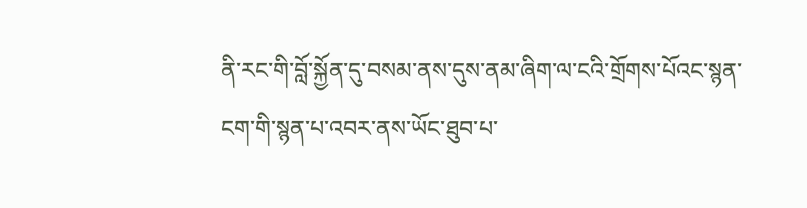ནི་རང་གི་བློ་སྐྱོན་དུ་བསམ་ནས་དུས་ནམ་ཞིག་ལ་ངའི་གྲོགས་པོའང་སྙན་ངག་གི་སྙན་པ་འབར་ནས་ཡོང་ཐུབ་པ་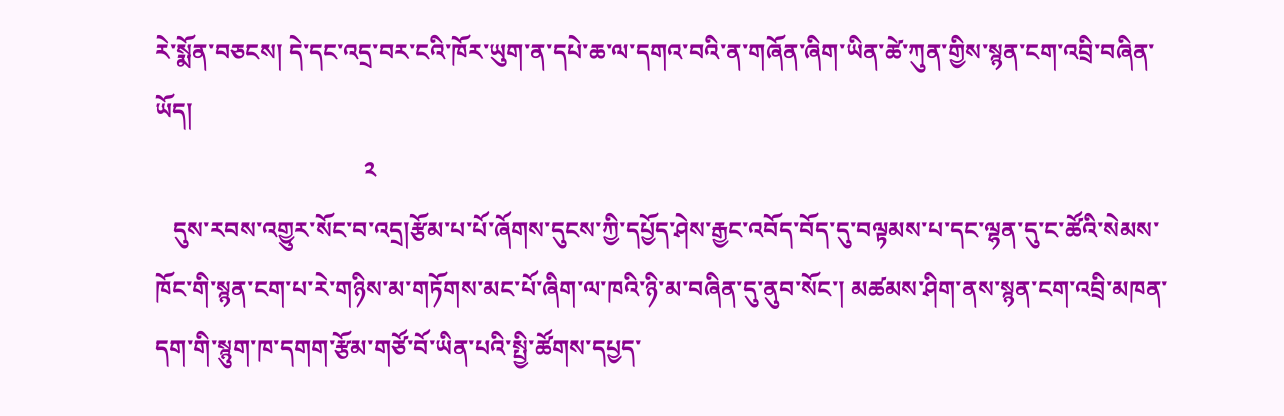རེ་སྨོན་བཅངས། དེ་དང་འདྲ་བར་ངའི་ཁོར་ཡུག་ན་དཔེ་ཆ་ལ་དགའ་བའི་ན་གཞོན་ཞིག་ཡིན་ཚེ་ཀུན་གྱིས་སྙན་ངག་འབྲི་བཞིན་ཡོད།
                                   ༢
   དུས་རབས་འགྱུར་སོང་བ་འདྲ།རྩོམ་པ་པོ་ཞོགས་དུངས་ཀྱི་དཔྱོད་ཤེས་རྒྱང་འབོད་བོད་དུ་བལྟམས་པ་དང་ལྷན་དུ་ང་ཚོའི་སེམས་ཁོང་གི་སྙན་ངག་པ་རེ་གཉིས་མ་གཏོགས་མང་པོ་ཞིག་ལ་ཁའི་ཉི་མ་བཞིན་དུ་ནུབ་སོང་། མཚམས་ཤིག་ནས་སྙན་ངག་འབྲི་མཁན་དག་གི་སྙུག་ཁ་དགག་རྩོམ་གཙོ་བོ་ཡིན་པའི་སྤྱི་ཚོགས་དཔྱད་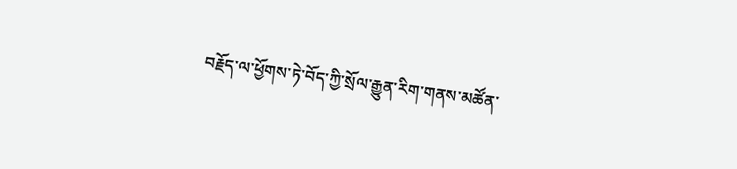བརྗོད་ལ་ཕྱོགས་ཏེ་བོད་ཀྱི་སྲོལ་རྒྱུན་རིག་གནས་མཚོན་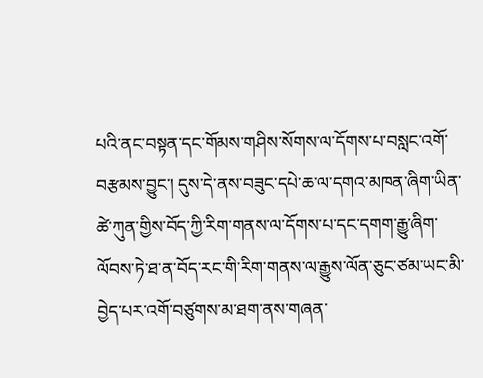པའི་ནང་བསྟན་དང་གོམས་གཤིས་སོགས་ལ་དོགས་པ་བསླང་འགོ་བརྩམས་བྱུང་། དུས་དེ་ནས་བཟུང་དཔེ་ཆ་ལ་དགའ་མཁན་ཞིག་ཡིན་ཚེ་ཀུན་གྱིས་བོད་ཀྱི་རིག་གནས་ལ་དོགས་པ་དང་དགག་རྒྱུ་ཞིག་ལོབས་ཏེ་ཐ་ན་བོད་རང་གི་རིག་གནས་ལ་རྒྱུས་ལོན་ཅུང་ཙམ་ཡང་མི་བྱེད་པར་འགོ་བཙུགས་མ་ཐག་ནས་གཞན་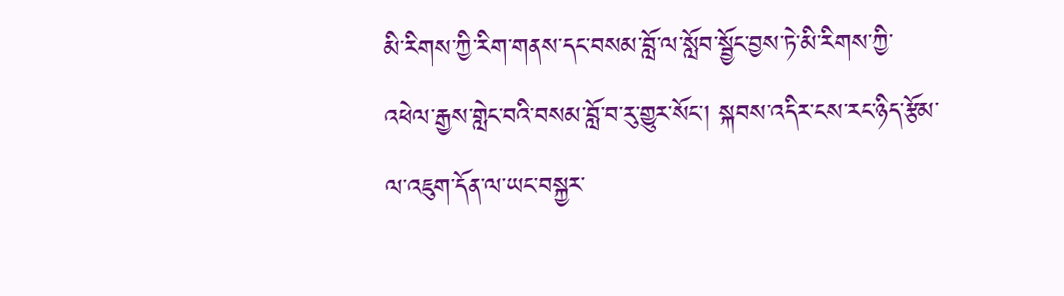མི་རིགས་ཀྱི་རིག་གནས་དང་བསམ་བློ་ལ་སློབ་སྦྱོང་བྱས་ཏེ་མི་རིགས་ཀྱི་འཕེལ་རྒྱས་གླེང་བའི་བསམ་བློ་བ་རུ་གྱུར་སོང་། སྐབས་འདིར་ངས་རང་ཉིད་རྩོམ་ལ་འཇུག་དོན་ལ་ཡང་བསྐྱར་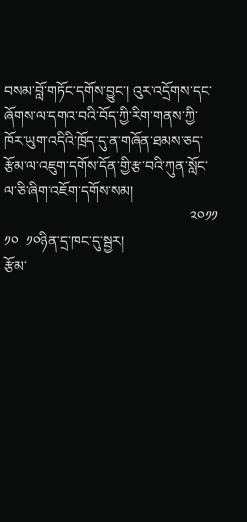བསམ་བློ་གཏོང་དགོས་བྱུང་། འུར་འདྲོགས་དང་ཞོགས་ལ་དགའ་བའི་བོད་ཀྱི་རིག་གནས་ཀྱི་ཁོར་ཡུག་འདིའི་ཁྲོད་དུ་ན་གཞོན་ཐམས་ཅད་རྩོམ་ལ་འཇུག་དགོས་དོན་གྱི་རྩ་བའི་ཀུན་སློང་ལ་ཅི་ཞིག་འཇོག་དགོས་སམ།
                                                   ༢༠༡༡  ༡༠  ༡༠ཉིན་དྲ་ཁང་དུ་སྦྱར།
རྩོམ་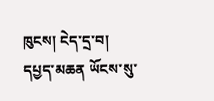ཁུངས། ངེད་དྲ་བ།
དཔྱད་མཆན ཡོངས་སུ་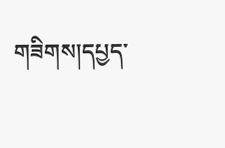གཟིགས།དཔྱད་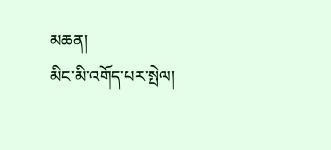མཆན།
མིང་མི་འགོད་པར་སྤེལ།